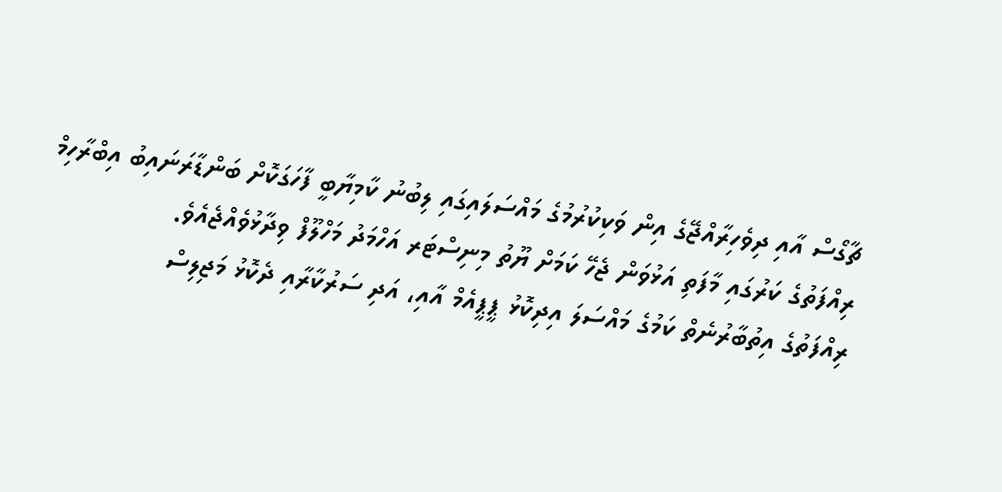ޗާގޯސް އާއި ދިވެހިރާއްޖޭގެ އިން ވަކިކުރުމުގެ މައްސަލައިގައި ލިބުނު ކާމިޔާބީ ފާހަގަކޮށް ބަންޑާރަނައިބު އިބްރާހިމް ރިއްފަތުގެ ކަރުގައި މާފަތި އަޅުވަން ޖެހޭ ކަމަށް ޔޫތު މިނިސްޓަރ އަހްމަދު މަހްލޫފް ވިދާޅުވެއްޖެއެވެ.
ރިއްފަތުގެ އިތުބާރުނެތް ކަމުގެ މައްސަލަ އިދިކޮޅު ޕީޕީއެމް އާއި، އަދި ސަރުކާރާއި ދެކޮޅު މަޖިލިސް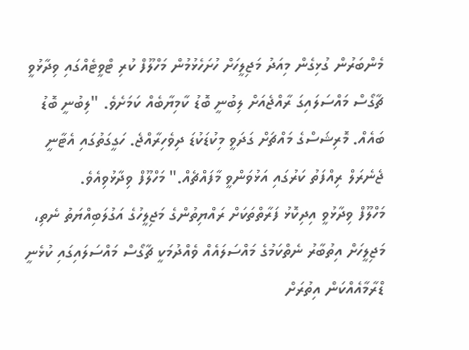މެންބަރުން ގުޅިގެން މިއަދު މަޖިލީހަށް ހުށަހެޅުމުން މަހްލޫފް ކުރި ޓްވީޓެއްގައި ވިދާޅުވީ ޗާގޯސް މައްސަލައިގަ ރާއްޖެއަށް ލިބުނީ ބޮޑު ކާމިޔާބެއް ކަމަށެވެ. "ލިބުނީ ބޮޑު ބައެއް. މޮރިޝަސްގެ މައްޗަށް ގަދަވީ މިކުޑަކުޑަ ދިވެހިރާއްޖެ. ހަގީގަތުގައި އެޓާނީ ޖެނެރަލް ރިއްފަތު ކަރުގައި އަޅުވަންވީ މާފައްޗެއް." މަހްލޫފް ވިދާޅުވިއެވެ.
މަހްލޫފް ވިދާޅުވީ އިދިކޮޅު ފަރާތްތަކަށް ރައްޔިތުންގެ މަޖިލީހުގެ އަގުލަބިއްޔަތު ނެތި، މަޖިލީހަށް އިތުބާރު ނެތްކަމުގެ މައްސަލައެއް ވެއްދުމަކީ ޗާގޯސް މައްސަލައިގައި ކުޅެނީ ޑްރާމާއެއްކަން އިތުރަށް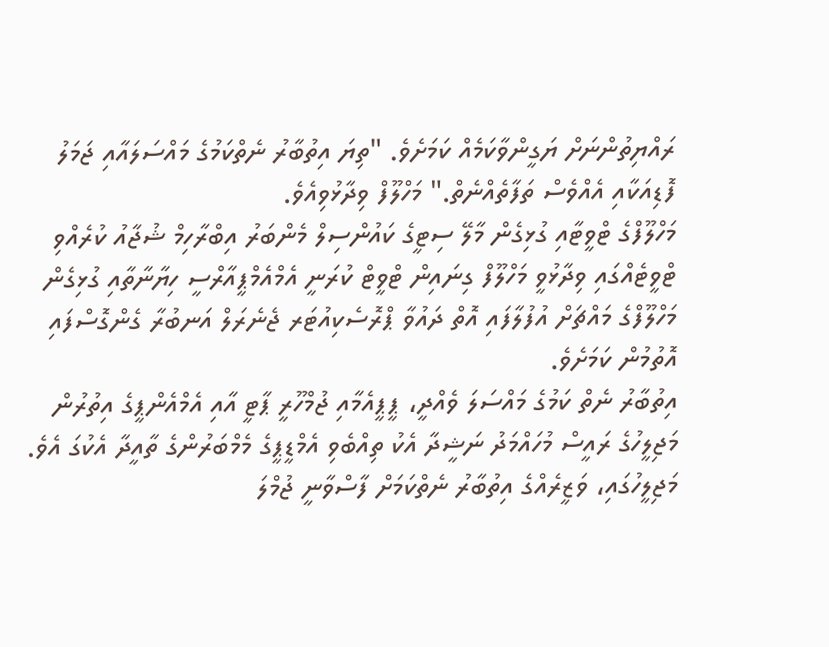ރައްޔިތުންނަށް ޔަގީންވާކަމެއް ކަމަށެވެ. "ތިޔަ އިތުބާރު ނެތްކަމުގެ މައްސަލައާއި ޖަމަލު ފޮޑިއަކާއި އެއްވެސް ތަފާތެއްނެތް." މަހްލޫފް ވިދާޅުވިއެވެ.
މަހްލޫފްގެ ޓްވީޓާއި ގުޅިގެން މާލޭ ސިޓީގެ ކައުންސިލް މެންބަރު އިބްރާހިމް ޝުޖާއު ކުރެއްވި ޓްވީޓެއްގައި ވިދާޅުވީ މަހްލޫފް ގިނައިން ޓްވީޓް ކުރަނީ އެމްއެމްޕީއާރްސީ ހިޔާނާތާއި ގުޅިގެން މަހްލޫފްގެ މައްޗަށް އުފުލާފައި އޮތް ދައުވާ ޕްރޮސެކިއުޓަރ ޖެނެރަލް އަނބުރާ ގެންގޮސްފައި އޮތުމުން ކަމަށެވެ.
އިތުބާރު ނެތް ކަމުގެ މައްސަލަ ވެއްދީ، ޕީޕީއެމާއި ޖުމްހޫރީ ޕާޓީ އާއި އެމްއެންޕީގެ އިތުރުން މަޖިލީހުގެ ރައީސް މުހައްމަދު ނަޝީދާ އެކު ތިއްބެވި އެމްޑީޕީގެ މެމްބަރުންގެ ތާއީދާ އެކުގަ އެވެ. މަޖިލީހުގައި، ވަޒީރެއްގެ އިތުބާރު ނެތްކަމަށް ފާސްވާނީ ޖުމްލަ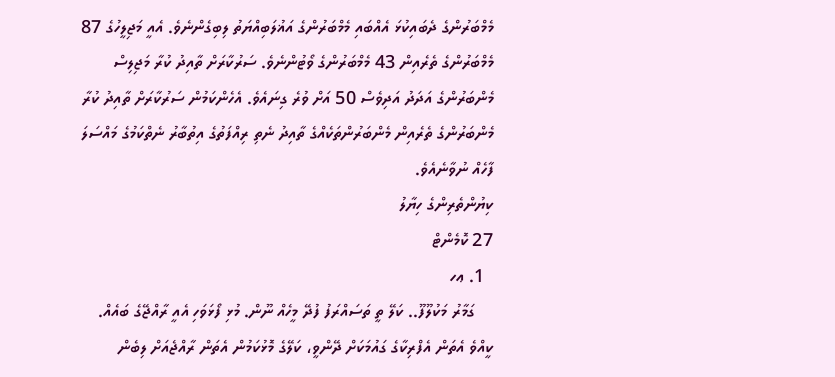މެމްބަރުންގެ ދެބައިކުޅަ އެއްބައި މެމްބަރުންގެ އަޣުލަބިއްޔަތު ލިބިގެންނެވެ. އެއީ މަޖިލީހުގެ 87 މެމްބަރުންގެ ތެރެއިން 43 މެމްބަރުންގެ ވޯޓުންނެވެ. ސަރުކާރަށް ތާއިދު ކުރާ މަޖިލިސް މެންބަރުންގެ އަދަދު އަދިވެސް 50 އަށް ވުރެ ގިނައެވެ. އެހެންކަމުން ސަރުކާރަށް ތާއިދު ކުރާ މެންބަރުންގެ ތެރެއިން މެންބަރުންތަކެއްގެ ތާއިދު ނެތި ރިއްފަތުގެ އިތުބާރު ނެތްކަމުގެ މައްސަލަ ފާހެއް ނުވާނެއެވެ.
ކިޔުންތެރިންގެ ހިޔާލު
27 ކޮމެންޓް
  1. ޢހ
    ގަމާރު މަކުލޫފޫ.. ކަލޭ ތީ ތަސައްރަފު ފުދޭ މީހެއް ނޫން. މުޅި ފޯޅަވަހި އެއީ ރާއްޖޭގެ ބައެއް. ކީއްވެ އެތަން އެފްރިކާގެ ގައުމަކަށް ދޭންވީ، ކަލޭގެ މޮޅުކަމުން އެތަން ރާއްޖެއަށް ލިބެން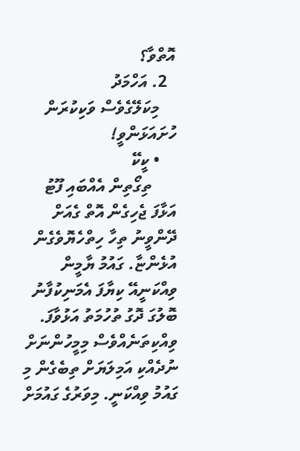އޮތްވާ؟
  2. އަހްމަދު
    މިކަލޭގެވެސް ވަކިކުރަން ހުށައަޅަންވީ!
    • ކީކޭ
      ތިގޯތިން އެއްބައި ފޫޓު އަޅާފަ ޖެހިގެން އޮތް ގެއަށް ދޭންވީނު ތިހާ ހިތްހެޔޮވެގެން އުޅެންޏާ. ގައުމު ޔާމީން ވިއްކަނީއޭ ކިޔާފަ އެމަނިކުފާނު ބޮލުގަ ދޮގު ތުހުމަތު އަޅުވާފަ. ވިއްކިތަނެއްވެސް މިމީހުންނަށް ނުދެއްކި އަމިލަޔަށް ތިބެގެން މި ގައުމު ވިއްކަނީ. މިވަރުގެ ގައުމަށް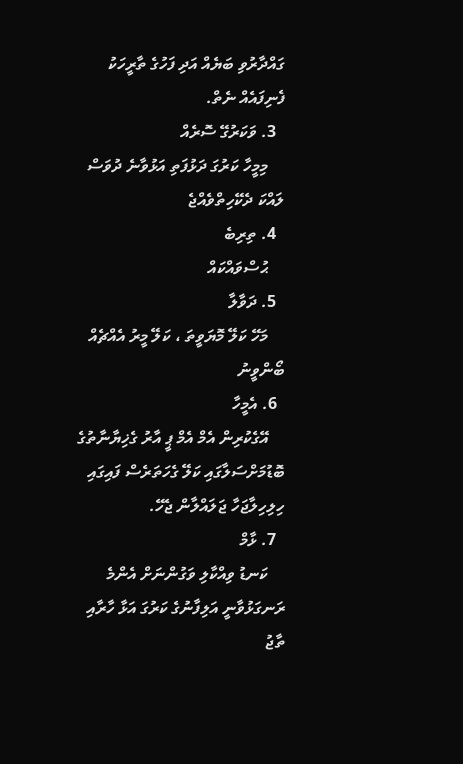ގައްދާރުވި ބަޔެއް އަދި ފަހުގެ ތާރީހަކު ފެނިފައެއް ނެތް.
  3. ވަކަރުގޭ ސޮރެއް
    މިމީހާ ކަރުގަ ދަޅުފަތި އަޅުވާނެ ދުވަސް ލައްކަ ދެކޭހިތްވެއްޖެ
  4. ތިރިބެ
    ޙުސްވައްކައް
  5. ދަވާލާ
    މަހޭ ކަލޭ މޮޔަވީތަ ، ކަލޭ މީރު އެއްޗެއް ބޯންވީނު
  6. އެމީހާ
    އޭގެކުރިން އެމް އެމް ޕީ އާރު ގެޚިޔާނާތުގެ ބޮޑުމަށްސަލާގައި ކަލޭ ގެހަތަރެސް ފައިގައި ހިލިހިލާޖަހާ ޖަލައްލާން ޖެހޭ.
  7. ޅާމް
    ކަނޑު ވިއްކާލި ވަގުންނަށް އެންމެ ރަނގަޅުވާނީ އަލިފާނުގެ ކަރުގަ އަޅާ ހާރާއި ތާޖު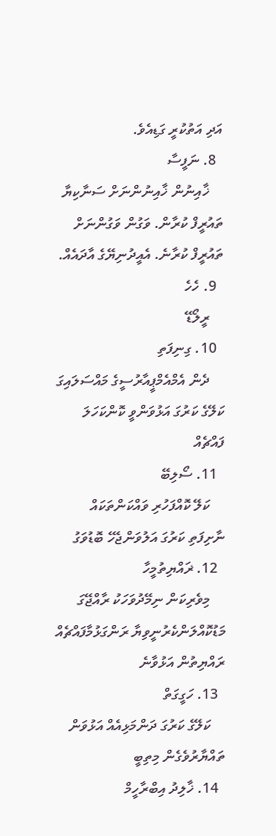އަދި އަތުކުރީ ގަޑިއެވެ.
  8. ނަފީސާ
    ޚާއިނުން ޚާއިނުންނަށް ސަނާކިޔާ ތައުރީފް ކުރާން. ވަގުން ވަގުންނަށް ތައުރީފް ކުރާނެ. އެއީދުނިޔޭގެ އާދައެއް.
  9. ހެހެ
    ރީލޯޑޭ
  10. ގިނިފަތި
    ދެން އެމްއެމްޕީއާރުސީގެ މައްސަލައިގަ ކަލޭގެ ކަރުގަ އަޅުވަންވީ ކޮންކަހަލަ ފައްޗެއް
  11. ސޯލިބޭ
    ކަލޭ ކޮއްފަހުރި ވައްކަންތަކައް ނާށިފަތި ކަރުގަ އަލުވަންޖެހޭ ބޮޑުވަގު
  12. ޜައްޔިތުމީހާ
    މިވެރިކަން ނިމޭދުވަހަކު ރާއްޖޭގަ މަޑުކޮއްލަންކެރުނީވިޔާ ރަންގަޅުމާފައްޗެއް ރައްޔިތުން އަޅުވާނެ
  13. ހަގީގަތް
    ކަލޭގެ ކަރުގަ ދަންމަޅިއެއް އަޅުވަން ތައްޔާރުވެގެން މިތިބީ
  14. ޚާލިދު އިބްރާހީމް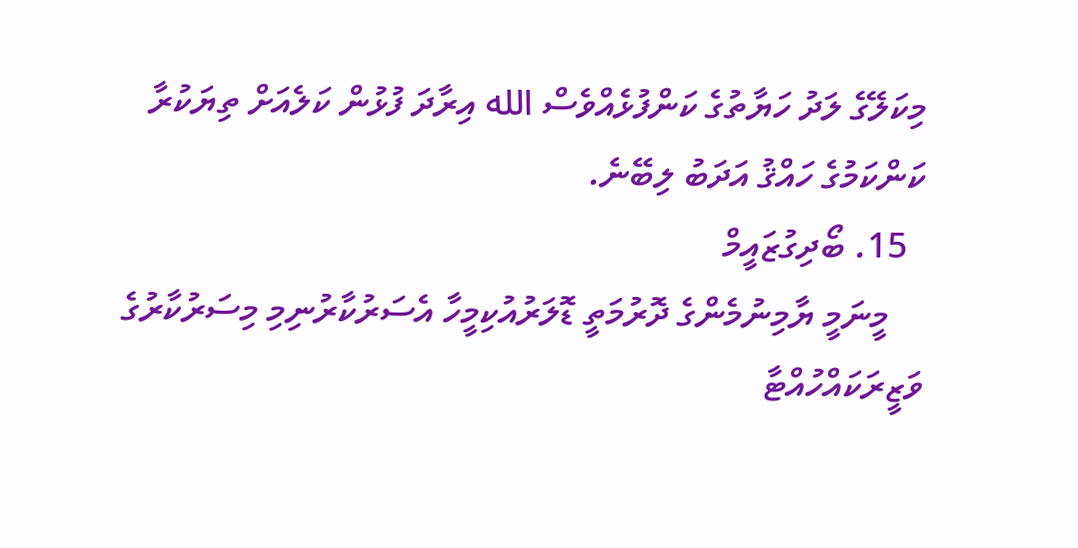މިކަލޭގެ ލަދު ހަޔާތުގެ ކަންފުޅެއްވެސް الله އިރާދަ ފުޅުން ކަލެއަށް ތިޔަކުރާ ކަންކަމުގެ ހައްޤު އަދަބު ލިބޭނެ.
  15. ބޯދިގުޒައީމް
    މީނަމީ ޔާމިނުމެންގެ ދޮރުމަތީ ޑޮލަރުއުކިމީހާ އެސަރުކާރުނިމި މިސަރުކާރުގެ ވަޒީރަކައްހުއްޓާ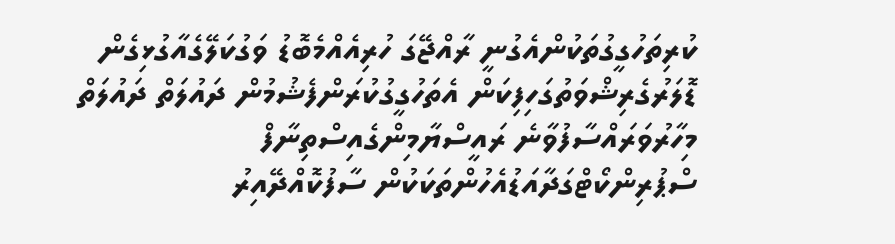ކުރިތަހުގީގުތަކުންއެގުނީ ރާއްޖޭގަ ހުރިއެއްމެބޮޑު ވަގުކަލޭގެއާގުޅިގެން ޑޮލަރުގެރިޝްވަތުގަހިފިކަން އެތަހުގީގުކުރަންފެޝުމުން ދައުލަތް ދައުލަތް މިހާރުވަރައްސާފުވާނެ ރައީސްޔާމިންގެއިސްތިނާފް ސްޕުރިންކޯޓްގަދާއަޑުއެހުންތަކަކުން ސާފުކޮއްދޭއިރު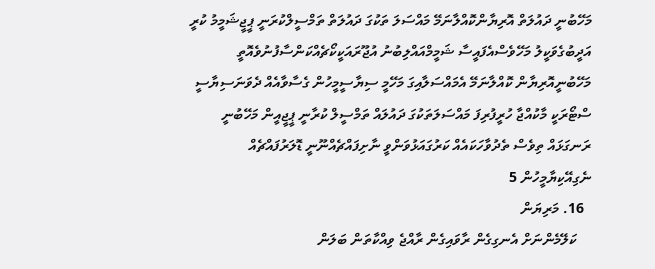މަހޭބުނީ ދައުލަތް އޮރިޔާންކޮއްލާނަމޭ މައްސަލަ ތަކުގަ ދައުލަތް ތަމްސީލްކުރަނީ ޕީޖީޝަމީމު ކުރީ އަދީބުގެވަކީލު މަހޭވެސްއެފައީސާ ޝަމީމްއައްލިބުނު އުޖޫރައަކީކޯޗެއްކަންސާފުނުވެއޮތީ މަހޭބުނީއޮރިޔާން ކޮއްލާނަމޭ އެމައްސަލާއިގަ މަހޭމީ ސިޔާސީމީހުން ގެސާވާއެއް ދެވަނަސިޔާސީ ސްޓޯރަކީ މާކުއްޖާ ހުރީފުރިފަ މައްސަލަތަކުގަ ދައުލައް ތަމްސީލް ކުރާނީ ޕީޖީއީން މަހޭބުނީ ރަނގަޅައް ތިވެސް ތެދުވާހަކައެއް ކަރުގައަޅުވަންވީ ނާށިފައްޗެއްނޫނީ ޑޮލަރުފައްޗެއް ނެގިއޭކިޔާމީހުން 5
  16. މަރިޔަން
    ކަލޭމެންނަށް އެނގިގެން ރާވައިގެން ރާއްޖެ ވިއްކާތަން ބަލަން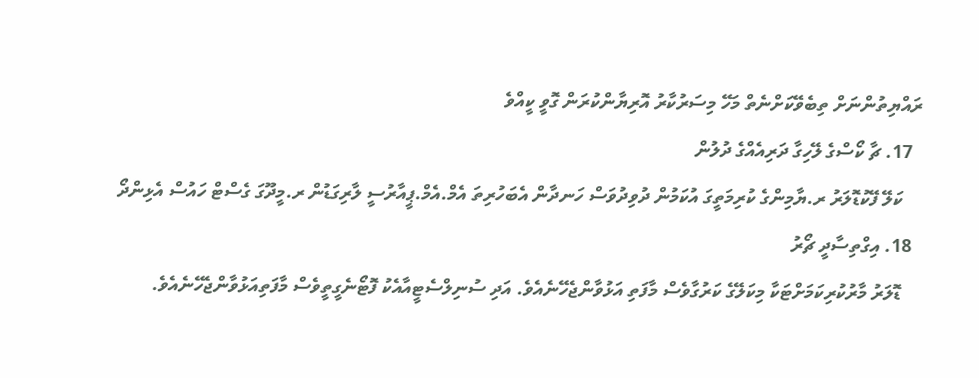ރައްޔިތުންނަށް ތިބެވޭކަށްނެތް މަހޭ މިސަރުކާރު އޮރިޔާންކުރަން ގޮވީ ކީއްވެ
  17. ޗާ ކޯސްގެ ލޭހިގާ ދަރިއެއްގެ ދުލުން
    ކަލޭ ފޭކުޑޮލަރު ރ.ޔާމިންގެ ކުރިމަތީގަ އުކަމުން ދުވިދުވަސް ހަނދާން އެބަހުރިތަ އެމް.އެމް.ޕީއާރުސީ ލާރިގަޑުން ރ.މީދޫގަ ގެސްޓް ހައުސް އެޅިންދޯ
  18. އިގްތިސާދީ ޗޯރު
    ޑޮލަރު މާރުކުރިކަމަށްޓަކާ މިކަލޭގެ ކަރުގާވެސް މާފަތި އަޅުވާންޖެހޭނެއެވެ. އަދި ސުނިލްސެޓީއާއެކު ފޮޓޯނެގީތީވެސް މާފަތިއަޅުވާންޖެހޭނެއެވެ.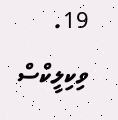19. ވިކިލީކްސް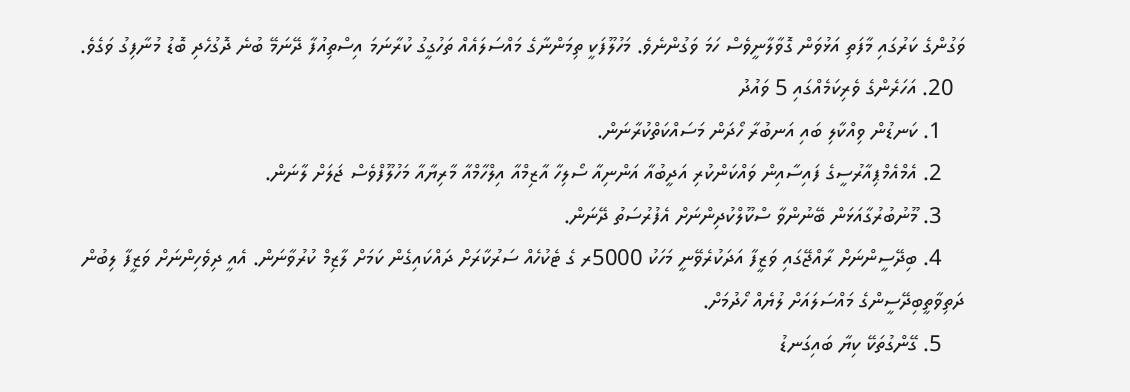ވަގުންގެ ކަރުގައި މާފަތި އަޅުވަން ގޮވާލާނީވެސް ހަމަ ވަގުންނެވެ. މަހުލޫފަކީ ތިމަންނާގެ މައްސަލައެއް ތަހުގީގު ކުރާނަމަ އިސްތިއުފާ ދޭނަމޭ ބުނެ ދޮގުހެދި ބޮޑު މުނާފިގު ވަގެވެ.
  20. އަހަރެންގެ ވެރިކަމެއްގައި 5 ވައުދު
    1. ކަނޑުން ވިއްކާލި ބައި އަނބުރާ ހޯދަން މަސައްކަތްކުރާނަން.
    2. އެމްއެމްޕިއާރުސީގެ ފައިސާއިން ވައްކަންކުރި އަދީބުއާ އަންނިއާ ސޯލިހާ އާޒިމްއާ އިލްހާމްއާ މާރިޔާއާ މަހުލޫފްވެސް ޖަލަށް ލާނަން.
    3. މޫނުބުރުގާއަޅަން ބޭނުންވާ ސްކޫލްކުދިންނަށް އެފުރުސަތު ދޭނަން.
    4. ބިދޭސީންނަށް ރާއްޖޭގައި ވަޒީފާ އަދަކުރެވޭނީ މަހަކު 5000ރ ގެ ޓެކުހެއް ސަރުކާރަށް ދައްކައިގެން ކަމަށް ލާޒިމް ކުރުވާނަން. އެއީ ދިވެހިންނަށް ވަޒީފާ ލިބުން ދަތިވާތީބިދޭސީންގެ މައްސަލައަށް ލުޔެއް ހޯދުމަށް.
    5. ގޭންގުތަކޭ ކިޔާ ބައިގަނޑު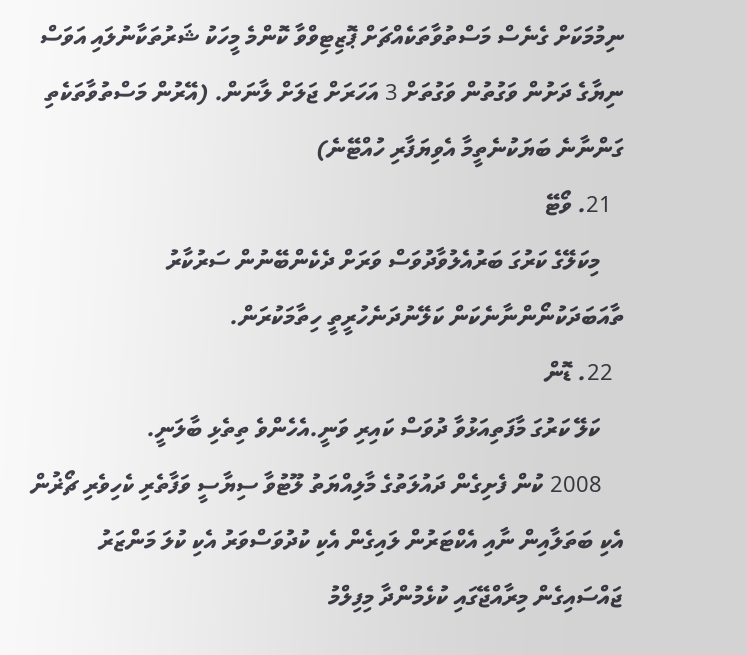ނިމުމަކަށް ގެނެސް މަސްތުވާތަކެއްޗަށް ޕޮޒިޓިވްވާ ކޮންމެ މީހަކު ޝަރުތަކާނުލައި އަވަސް ނިޔާގެ ދަށުން ވަގުތުން ވަގުތަށް 3 އަހަރަށް ޖަލަށް ލާނަން. (އޭރުން މަސްތުވާތަކެތި ގަންނާނެ ބަޔަކުނެތީމާ އެވިޔަފާރި ހުއްޓޭނެ)
  21. ވޯޓޭ
    މިކަލޭގެ ކަރުގަ ބަރުއެލުވާދުވަސް ވަރަށް ދެކެންބޭނުން ސަރުކާރު ތާއަބަދަކުނޯންނާނެކަން ކަލޭނުދަނެހުރީތީ ހިތާމަކުރަން.
  22. ޑޮން
    ކަލޭ ކަރުގަ މާފަތިއަޅުވާ ދުވަސް ކައިރި ވަނީ.އެހެންވެ ތިތެޅި ބާލަނީ.
    2008 ކުން ފެށިގެން ދައުލަތުގެ މާލިއްޔަތު ލޫޓުވާ ސިޔާސީ ވަފާތެރި ކެހިވެރި ޗޯޜުން އެކި ބަތަލާއިން ނާއި އެކްޓަރުން ލައިގެން އެކި ކުދުވަސްވަރު އެކި ކުލަ މަންޒަރު ޖައްސައިގެން މިރާއްޖޭގައި ކުޅެމުންދާ މިފިލްމު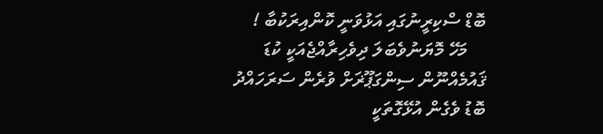ބޮޑް ސްކިރީނުގައި އަޅުވަނީ ކޮންއިރަކުބާ !
    މަހޭ މޮޔަނުވެބަލަ ދިވެހިރާއްޖެއަކީ ކުޑަ ޤައުމެއްނޫން ސިންގަޕޫޜަށް ވުރެން ސަރަހައްދު ބޮޑު ވެގެން އުޅޭގޮތަކީ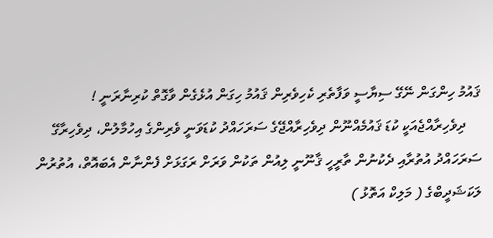ޤައުމު ހިންގަން ނޭގޭ ސިޔާސީ ވަފާތެރި ކެހިވެރިން ޤައުމު ހިގަން އުޅެގެން ވާގޮތް ކުރިނާރަނީ !
    ދިވެހިރާއްޖެއަކީ ކުޑަ ޤައުމެއްނޫން ދިވެހިރާއްޖޭގެ ސަރަހައްދު ކުޑަވަނީ ވެރިންގެ އިހުމާލުން، ދިވެހިރާގޭ ސަރަހައްދު އުތުރާއި ދެކުނުން ތާރީހީ ޤާނޫނީ ލިއުން ތަކުން ވަރަށް ރަގަޅަށް ފެންނާން އެބައޮތް، އުތުރުން ލަކަޝަދީބްގެ ( މަލިކް އަތޮޅު )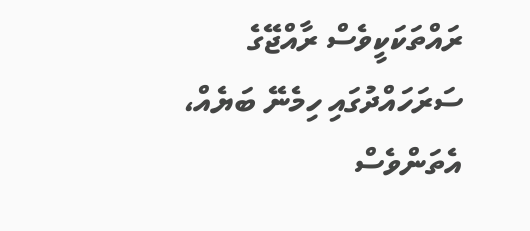ރައްތަކަކީވެސް ރާއްޖޭގެ ސަރަހައްދުގައި ހިމެނޭ ބަޔެއް، އެތަންވެސް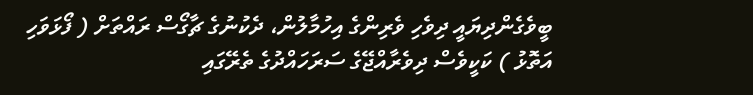ބީވެގެންދިޔައީ ދިވެހި ވެރިންގެ އިހުމާލުން، ދެކުނުގެ ޗާގޯސް ރައްތަށް ( ފޯޅަވަހި އަތޮޅު ) ކަކީވެސް ދިވެރާއްޖޭގެ ސަރަހައްދުގެ ތެރޭގައި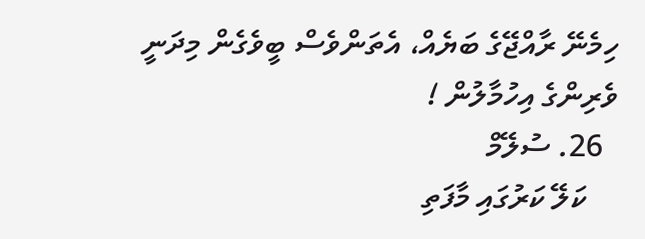ހިމެނޭ ރާއްޖޭގެ ބަޔެއް، އެތަންވެސް ބީވެގެން މިދަނީ ވެރިންގެ އިހުމާލުން !
  26. ސުލޭމް
    ކަލޭ ކަރުގައި މާފަތި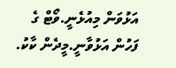އަޅުވަން މިއުޅެނީ.ވޯޓް ގެ ފަހުން އަޅުވާނީ.މީދެން ކާކު.